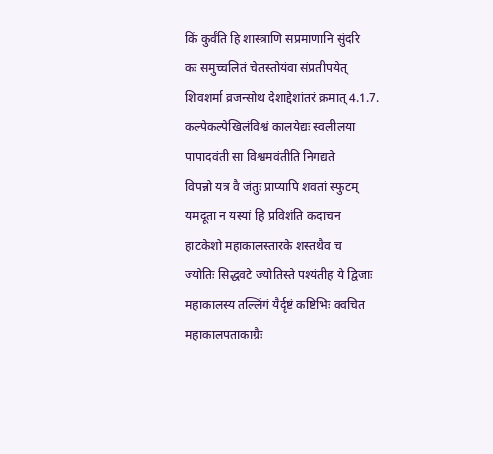किं कुर्वंति हि शास्त्राणि सप्रमाणानि सुंदरि
कः समुच्चलितं चेतस्तोयंवा संप्रतीपयेत्
शिवशर्मा व्रजन्सोथ देशाद्देशांतरं क्रमात् 4.1.7.
कल्पेकल्पेखिलंविश्वं कालयेद्यः स्वलीलया
पापादवंती सा विश्वमवंतीति निगद्यते
विपन्नो यत्र वै जंतुः प्राप्यापि शवतां स्फुटम्
यमदूता न यस्यां हि प्रविशंति कदाचन
हाटकेशो महाकालस्तारके शस्तथैव च
ज्योतिः सिद्धवटे ज्योतिस्ते पश्यंतीह ये द्विजाः
महाकालस्य तल्लिंगं यैर्दृष्टं कष्टिभिः क्वचित
महाकालपताकाग्रैः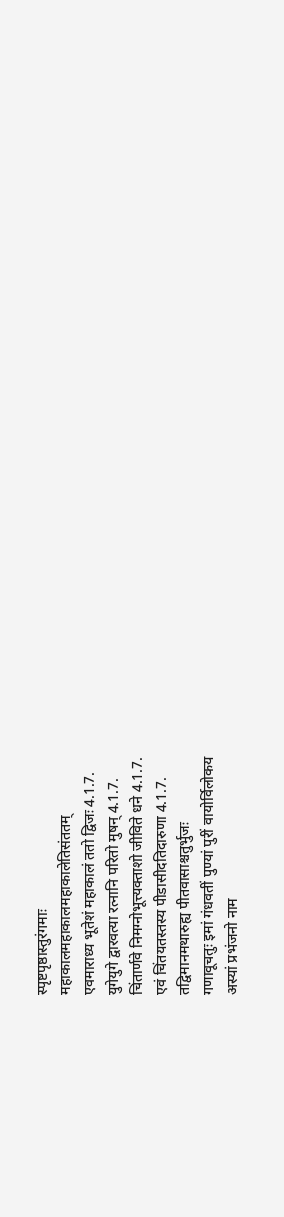स्पृष्टपृष्ठास्तुरंगमाः
महाकालमहाकालमहाकालेतिसंततम्
एवमाराध्य भूतेशं महाकालं ततो द्विजः 4.1.7.
युगेयुगे द्वारवत्या रत्नानि परितो मुषन् 4.1.7.
चिंतार्णवे निमग्नोभूत्त्यक्ताशो जीविते धने 4.1.7.
एवं चिंतयतस्तस्य पीडासीदतिदारुणा 4.1.7.
तद्विमानमथारुह्य पीतवासाश्चतुर्भुजः
गणावूचतुः इमां गंधवतीं पुण्यां पुरीं वायोर्विलोकय
अस्यां प्रभंजनो नाम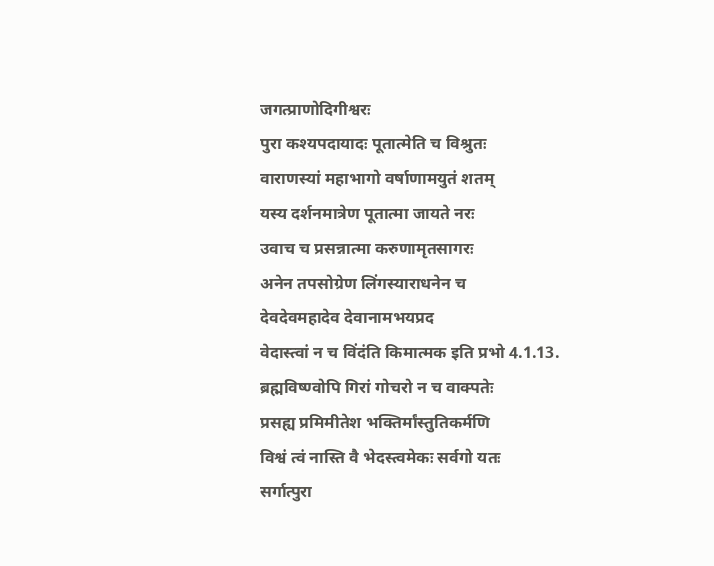जगत्प्राणोदिगीश्वरः
पुरा कश्यपदायादः पूतात्मेति च विश्रुतः
वाराणस्यां महाभागो वर्षाणामयुतं शतम्
यस्य दर्शनमात्रेण पूतात्मा जायते नरः
उवाच च प्रसन्नात्मा करुणामृतसागरः
अनेन तपसोग्रेण लिंगस्याराधनेन च
देवदेवमहादेव देवानामभयप्रद
वेदास्त्वां न च विंदंति किमात्मक इति प्रभो 4.1.13.
ब्रह्मविष्ण्वोपि गिरां गोचरो न च वाक्पतेः
प्रसह्य प्रमिमीतेश भक्तिर्मांस्तुतिकर्मणि
विश्वं त्वं नास्ति वै भेदस्त्वमेकः सर्वगो यतः
सर्गात्पुरा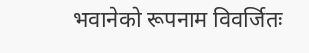भवानेको रूपनाम विवर्जितः